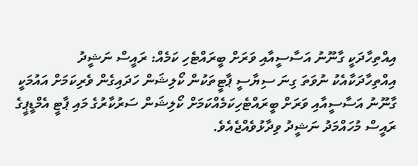އިއްތިހާދަކީ ގާނޫނު އަސާސީއާއި ވަރަށް ބީރައްޓެހި ކަމެއް: ރައީސް ނަޝީދު
އިއްތިހާދަކާއެކު ނުވަތަ ގިނަ ސިޔާސީ ޕާޓީތަކުން ކޯލިޝަން ހަދައިގެން ވެރިކަމަށް އައުމަކީ ގާނޫނު އަސާސީއާއި ވަރަށް ބީރައްޓެހިކަމެއްކަމަށް ކޯލިޝަން ސަރުކާރުގެ މައި ޕާޓީ އެމްޑީޕީގެ ރައީސް މުހައްމަދު ނަޝީދު ވިދާޅުވެއްޖެއެވެ.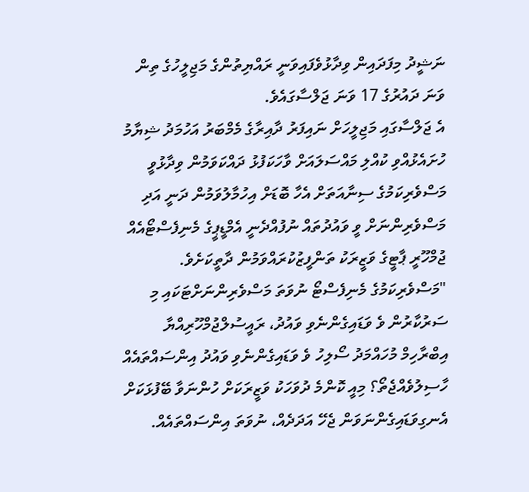ނަޝީދު މިފަދައިން ވިދާޅުވެފައިވަނީ ރައްޔިތުންގެ މަޖިލީހުގެ ތިން ވަނަ ދައުރުގެ 17 ވަނަ ޖަލްސާގައެވެ.
އެ ޖަލްސާގައި މަޖިލީހަށް ނައިފަރު ދާއިރާގެ މެމްބަރު އަހުމަދު ޝިޔާމު ހުށައެޅުއްވި ކުއްލި މައްސަލައަށް ވާހަކަފުޅު ދައްކަވަމުން ވިދާޅުވީ މަސްވެރިކަމުގެ ސިނާއަތަށް އެހާ ބޮޑަށް އިހުމާލުވަމުން ދަނީ އަދި މަސްވެރިންނަށް ވީ ވައުދުތައް ނުފުއްދެނީ އެމްޑީޕީގެ މެނިފެސްޓޯއެއް ޖުމްހޫރީ ޕާޓީގެ ވަޒީރަކު ތަންފީޒުކުރައްވަމުން ދާތީކަށެވެ.
"މަސްވެރިކަމުގެ މެނިފެސްޓޯ ނުވަތަ މަސްވެރިންނަށްޓަކައި މި ސަރުކާރުން ވެ ވަޑައިގެންނެވި ވައުދު، ރައީސުލްޖުމްހޫރިއްޔާ އިބްރާހިމް މުހައްމަދު ސޯލިހު ވެ ވަޑައިގެންނެވި ވައުދު އިންސައްތައެއް ހާސިލުވެއްޖެތޯ؟ މިއީ ކޮންމެ ދުވަހަކު ވަޒީރަކަށް ހުންނަވާ ބޭފުޅަކަށް އެނގިވަޑައިގެންނަވަން ޖެހޭ އަދަދެއް، ނުވަތަ އިންސައްތައެއް.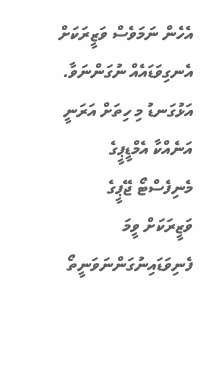އެހެން ނަމަވެސް ވަޒީރަކަށް އެނގިވަޑައެއް ނުގަންނަވާ. އަޅުގަނޑު މި ހިތަށް އަރަނީ އަނެއްކާ އެމްޑީޕީގެ މެނިފެސްޓޯ ޖޭޕީގެ ވަޒީރަކަށް ވީމަ ފެނިވަޑައިނުގަންނަވަނީތޯ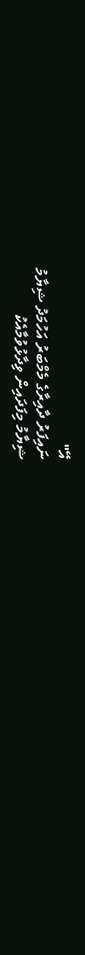އޭ"
ނައިފަރު ދާއިރާގެ މެމްބަރު އަހުމަދު ޝިޔާމު
ޝިޔާމު މިފަދައިން ވިދާޅުވުމާއެކު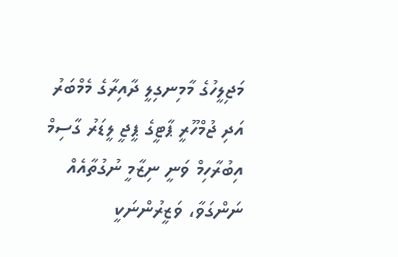މަޖިލީހުގެ މާމިނގިލީ ދާއިރާގެ މެމްބަރު އަދި ޖުމްހޫރީ ޕާޓީގެ ޕީޖީ ލީޑަރު ގާސިމް އިބުރާހިމް ވަނީ ނިޒާމީ ނުގުތާއެއް ނަންގަވާ، ވަޒީރުންނަކީ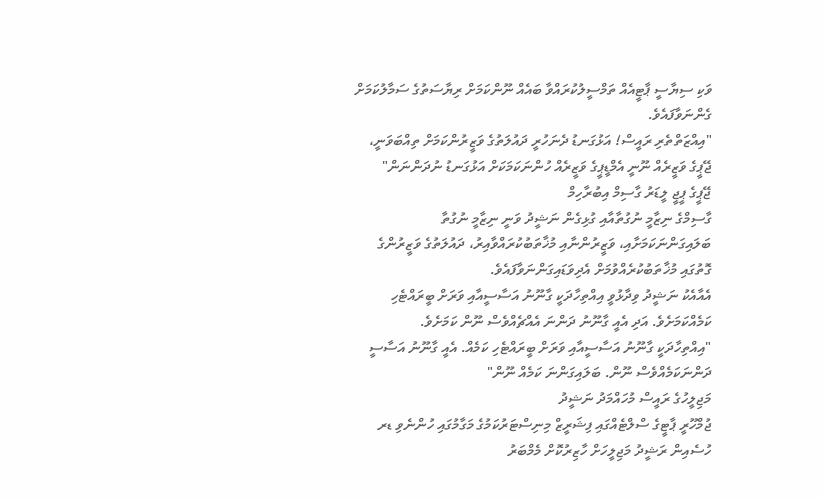ވަކި ސިޔާސީ ޕާޓީއެއް ތަމްސީލުކުރައްވާ ބައެއް ނޫންކަމަށް ރިޔާސަތުގެ ސަމާލުކަމަށް ގެންނަވާފައެވެ.
"އިއްޒަތްތެރި ރައީސް! އަޅުގަނޑު ދެނަހުރީ ދައުލަތުގެ ވަޒީރުންކަމަށް ތިއްބަވަނީ، ޖޭޕީގެ ވަޒީރެއް ނޫނީ އެމްޑީޕީގެ ވަޒީރެއް ހުންނަކަމަކަށް އަޅުގަނޑު ނުދަންނަން"
ޖޭޕީގެ ޕީޖީ ލީޑަރު ގާސިމް އިބުރާހިމް
ގާސިމްގެ ނިޒާމީ ނުގުތާއާއި ގުޅިގެން ނަޝީދު ވަނީ ނިޒާމީ ނުގުތާ ބަލައިގަންނަކަމަށާއި، ވަޒީރުންނާއި މުޚާތަބުކުރައްވާއިރު، ދައުލަތުގެ ވަޒީރުންގެ ގޮތުގައި މުޚާތަބުކުރެއްވުމަށް އެދިވަޑައިގަންނަވާފައެވެ.
އެއާއެކު ނަޝީދު ވިދާޅުވީ އިއްތިހާދަކީ ގާނޫނު އަސާސީއާއި ވަރަށް ބީރައްޓެހި ކަމެއްކަމަށެވެ. އަދި އެއީ ގާނޫނު ދަންނަ އެއްޗެއްވެސް ނޫން ކަމަށެވެ.
"އިއްތިހާދަކީ ގާނޫނު އަސާސީއާއި ވަރަށް ބީރައްޓެހި ކަމެއް. އެއީ ގާނޫނު އަސާސީ ދަންނަކަމެއްވެސް ނޫން. ބަލައިގަންނަ ކަމެއް ނޫން"
މަޖިލީހުގެ ރައީސް މުހައްމަދު ނަޝީދު
ޖުމްހޫރީ ޕާޓީގެ ސްލްޓެއްގައި ފިޝަރީޒް މިނިސްޓަރުކަމުގެ މަގާމުގައި ހުންނެވި ޑރ ހުސެއިން ރަޝީދު މަޖިލީހަށް ހާޒިރުކޮށް މެމްބަރު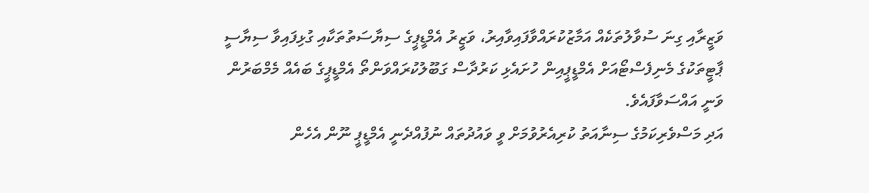ވަޒީރާއި ގިނަ ސުވާލުތަކެއް އަމާޒުކުރައްވާފައިވާއިރު، ވަޒީރު އެމްޑީޕީގެ ސިޔާސަތުތަކާއި ގުޅިފައިވާ ސިޔާސީ ޕާޓީތަކުގެ މެނިފެސްޓޯއަށް އެމްޑީޕީއިން ހުށައެޅި ކަރުދާސް ގަބޫލުކުރައްވަންތޯ އެމްޑީޕީގެ ބައެއް މެމްބަރުން ވަނީ އައްސަވާފައެވެ.
އަދި މަސްވެރިކަމުގެ ސިނާއަތު ކުރިއެރުވުމަށް ވީ ވައުދުތައް ނުފުއްދެނީ އެމްޑީޕީ ނޫން އެހެން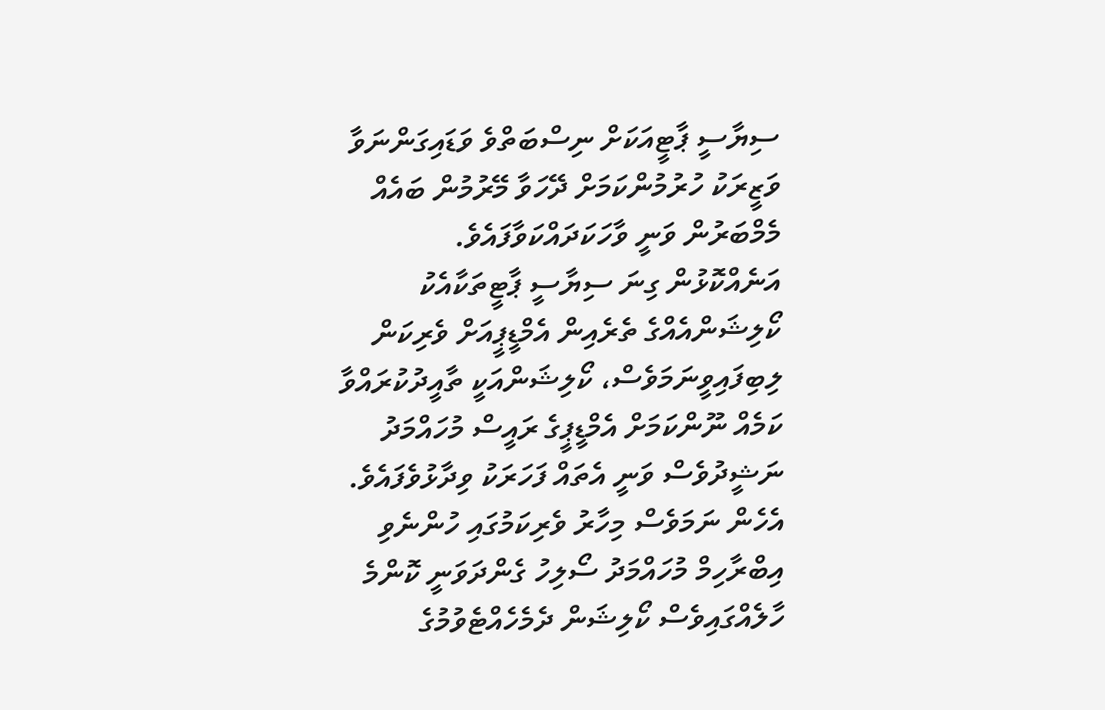ސިޔާސީ ޕާޓީއަކަށް ނިސްބަތްވެ ވަޑައިގަންނަވާ ވަޒީރަކު ހުރުމުންކަމަށް ދޭހަވާ މޭރުމުން ބައެއް މެމްބަރުން ވަނީ ވާހަކަދައްކަވާފައެވެ.
އަނެއްކޮޅުން ގިނަ ސިޔާސީ ޕާޓީތަކާއެކު ކޯލިޝަންއެއްގެ ތެރެއިން އެމްޑީޕީއަށް ވެރިކަން ލިބިފައިވީނަމަވެސް، ކޯލިޝަންއަކީ ތާއީދުކުރައްވާ ކަމެއް ނޫންކަމަށް އެމްޑީޕީގެ ރައީސް މުހައްމަދު ނަޝީދުވެސް ވަނީ އެތައް ފަހަރަކު ވިދާޅުވެފައެވެ.
އެހެން ނަމަވެސް މިހާރު ވެރިކަމުގައި ހުންނެވި އިބްރާހިމް މުހައްމަދު ސޯލިހު ގެންދަވަނީ ކޮންމެ ހާލެއްގައިވެސް ކޯލިޝަން ދެމެހެއްޓެވުމުގެ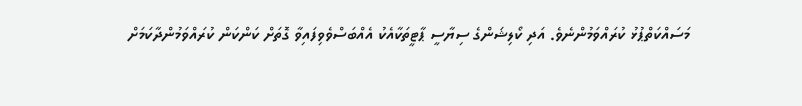މަސައްކަތްޕުޅު ކުރައްވަމުންނެވެ. އަދި ކޯލިޝަންގެ ސިޔާސީ ޕާޓީތަކާއެކު އެއްބަސްވެވިފައިވާ ގޮތަށް ކަންކަން ކުރައްވަމުންދާކަމަށް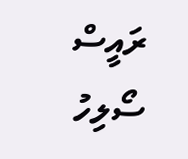ރައީސް ސޯލިހު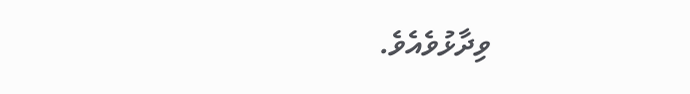ވިދާޅުވެއެވެ.